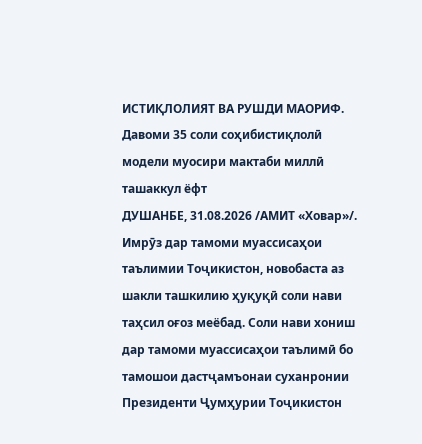ИСТИҚЛОЛИЯТ ВА РУШДИ МАОРИФ. Давоми 35 соли соҳибистиқлолӣ модели муосири мактаби миллӣ ташаккул ёфт
ДУШАНБЕ, 31.08.2026 /АМИТ «Ховар»/. Имрӯз дар тамоми муассисаҳои таълимии Тоҷикистон, новобаста аз шакли ташкилию ҳуқуқӣ соли нави таҳсил оғоз меёбад. Соли нави хониш дар тамоми муассисаҳои таълимӣ бо тамошои дастҷамъонаи суханронии Президенти Ҷумҳурии Тоҷикистон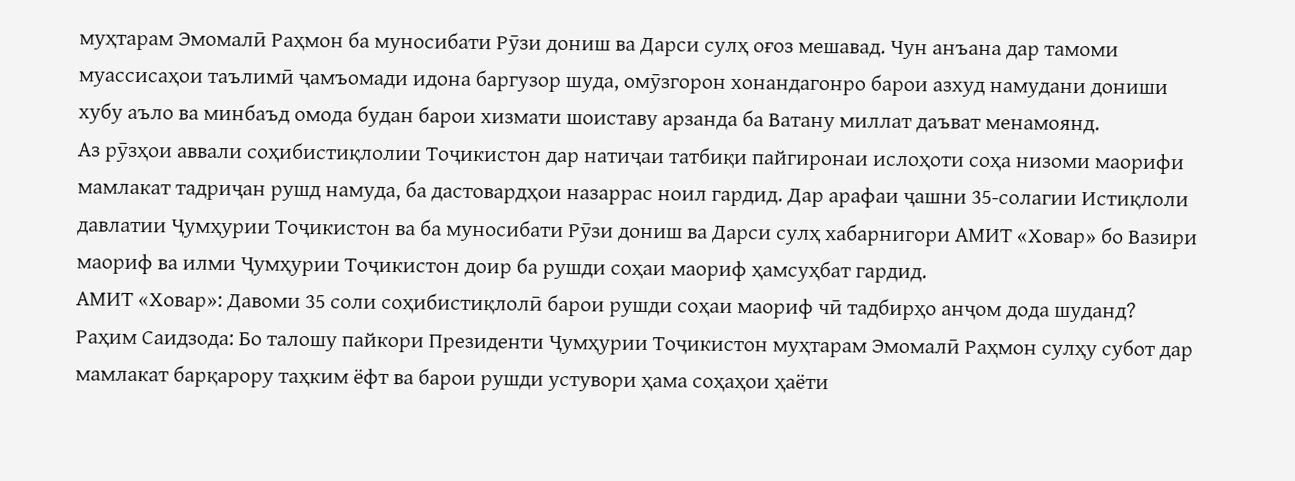муҳтарам Эмомалӣ Раҳмон ба муносибати Рӯзи дониш ва Дарси сулҳ оғоз мешавад. Чун анъана дар тамоми муассисаҳои таълимӣ ҷамъомади идона баргузор шуда, омӯзгорон хонандагонро барои азхуд намудани дониши хубу аъло ва минбаъд омода будан барои хизмати шоиставу арзанда ба Ватану миллат даъват менамоянд.
Аз рӯзҳои аввали соҳибистиқлолии Тоҷикистон дар натиҷаи татбиқи пайгиронаи ислоҳоти соҳа низоми маорифи мамлакат тадриҷан рушд намуда, ба дастовардҳои назаррас ноил гардид. Дар арафаи ҷашни 35-солагии Истиқлоли давлатии Ҷумҳурии Тоҷикистон ва ба муносибати Рӯзи дониш ва Дарси сулҳ хабарнигори АМИТ «Ховар» бо Вазири маориф ва илми Ҷумҳурии Тоҷикистон доир ба рушди соҳаи маориф ҳамсуҳбат гардид.
АМИТ «Ховар»: Давоми 35 соли соҳибистиқлолӣ барои рушди соҳаи маориф чӣ тадбирҳо анҷом дода шуданд?
Раҳим Саидзода: Бо талошу пайкори Президенти Ҷумҳурии Тоҷикистон муҳтарам Эмомалӣ Раҳмон сулҳу субот дар мамлакат барқарору таҳким ёфт ва барои рушди устувори ҳама соҳаҳои ҳаёти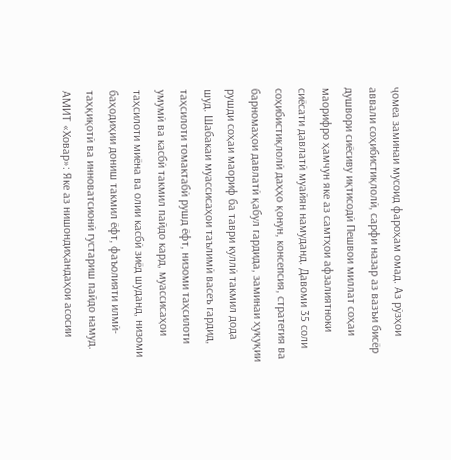ҷомеа заминаи мусоид фароҳам омад. Аз рӯзҳои аввали соҳибистиқлолӣ, сарфи назар аз вазъи бисёр душвори сиёсиву иқтисодӣ Пешвои миллат соҳаи маорифро ҳамчун яке аз самтҳои афзалиятноки сиёсати давлатӣ муайян намуданд. Давоми 35 соли соҳибистиқлолӣ даҳҳо қонун, консепсия, стратегия ва барномаҳои давлатӣ қабул гардида, заминаи ҳуқуқии рушди соҳаи маориф ба таври куллӣ такмил дода шуд. Шабакаи муассисаҳои таълимӣ васеъ гардид, таҳсилоти томактабӣ рушд ёфт, низоми таҳсилоти умумӣ ва касбӣ такмил пайдо кард, муассисаҳои таҳсилоти миёна ва олии касбӣ зиёд шуданд, низоми баҳодиҳии дониш такмил ёфт, фаъолияти илмӣ-таҳқиқотӣ ва инноватсионӣ густариш пайдо намуд.
АМИТ «Ховар»: Яке аз нишондиҳандаҳои асосии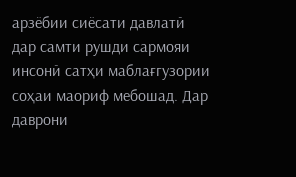арзёбии сиёсати давлатӣ дар самти рушди сармояи инсонӣ сатҳи маблағгузории соҳаи маориф мебошад. Дар даврони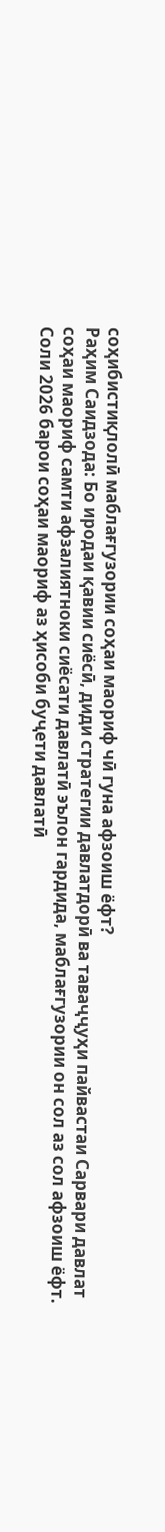соҳибистиқлолӣ маблағгузории соҳаи маориф чӣ гуна афзоиш ёфт?
Раҳим Саидзода: Бо иродаи қавии сиёсӣ, диди стратегии давлатдорӣ ва таваҷҷуҳи пайвастаи Сарвари давлат соҳаи маориф самти афзалиятноки сиёсати давлатӣ эълон гардида, маблағгузории он сол аз сол афзоиш ёфт. Соли 2026 барои соҳаи маориф аз ҳисоби буҷети давлатӣ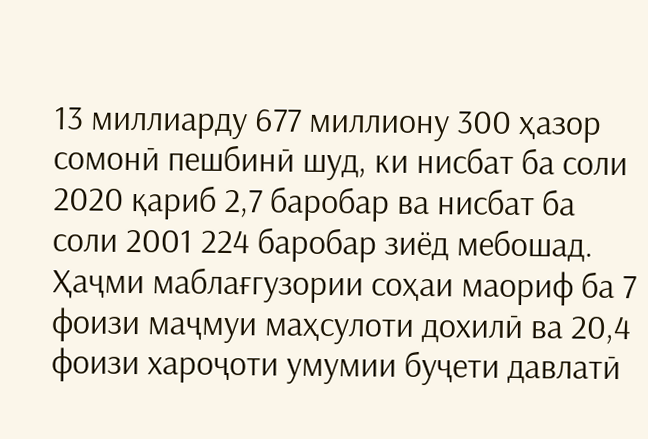13 миллиарду 677 миллиону 300 ҳазор сомонӣ пешбинӣ шуд, ки нисбат ба соли 2020 қариб 2,7 баробар ва нисбат ба соли 2001 224 баробар зиёд мебошад. Ҳаҷми маблағгузории соҳаи маориф ба 7 фоизи маҷмуи маҳсулоти дохилӣ ва 20,4 фоизи хароҷоти умумии буҷети давлатӣ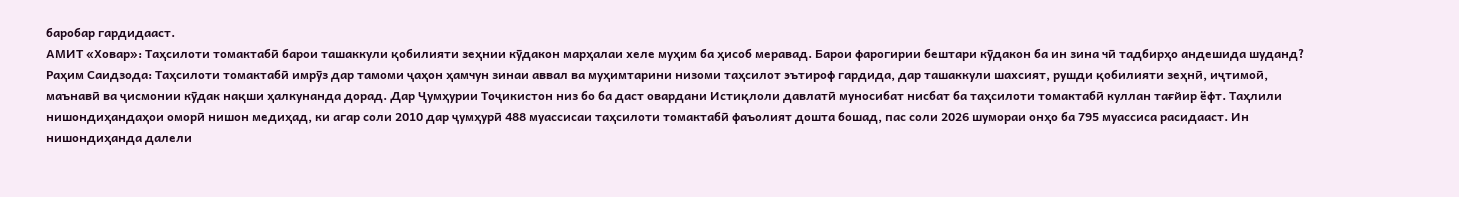баробар гардидааст.
АМИТ «Ховар»: Таҳсилоти томактабӣ барои ташаккули қобилияти зеҳнии кӯдакон марҳалаи хеле муҳим ба ҳисоб меравад. Барои фарогирии бештари кӯдакон ба ин зина чӣ тадбирҳо андешида шуданд?
Раҳим Саидзода: Таҳсилоти томактабӣ имрӯз дар тамоми ҷаҳон ҳамчун зинаи аввал ва муҳимтарини низоми таҳсилот эътироф гардида, дар ташаккули шахсият, рушди қобилияти зеҳнӣ, иҷтимоӣ, маънавӣ ва ҷисмонии кӯдак нақши ҳалкунанда дорад. Дар Ҷумҳурии Тоҷикистон низ бо ба даст овардани Истиқлоли давлатӣ муносибат нисбат ба таҳсилоти томактабӣ куллан тағйир ёфт. Таҳлили нишондиҳандаҳои оморӣ нишон медиҳад, ки агар соли 2010 дар ҷумҳурӣ 488 муассисаи таҳсилоти томактабӣ фаъолият дошта бошад, пас соли 2026 шумораи онҳо ба 795 муассиса расидааст. Ин нишондиҳанда далели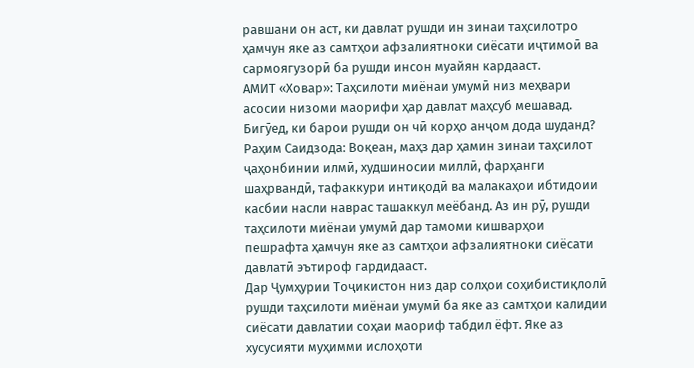равшани он аст, ки давлат рушди ин зинаи таҳсилотро ҳамчун яке аз самтҳои афзалиятноки сиёсати иҷтимоӣ ва сармоягузорӣ ба рушди инсон муайян кардааст.
АМИТ «Ховар»: Таҳсилоти миёнаи умумӣ низ меҳвари асосии низоми маорифи ҳар давлат маҳсуб мешавад. Бигӯед, ки барои рушди он чӣ корҳо анҷом дода шуданд?
Раҳим Саидзода: Воқеан, маҳз дар ҳамин зинаи таҳсилот ҷаҳонбинии илмӣ, худшиносии миллӣ, фарҳанги шаҳрвандӣ, тафаккури интиқодӣ ва малакаҳои ибтидоии касбии насли наврас ташаккул меёбанд. Аз ин рӯ, рушди таҳсилоти миёнаи умумӣ дар тамоми кишварҳои пешрафта ҳамчун яке аз самтҳои афзалиятноки сиёсати давлатӣ эътироф гардидааст.
Дар Ҷумҳурии Тоҷикистон низ дар солҳои соҳибистиқлолӣ рушди таҳсилоти миёнаи умумӣ ба яке аз самтҳои калидии сиёсати давлатии соҳаи маориф табдил ёфт. Яке аз хусусияти муҳимми ислоҳоти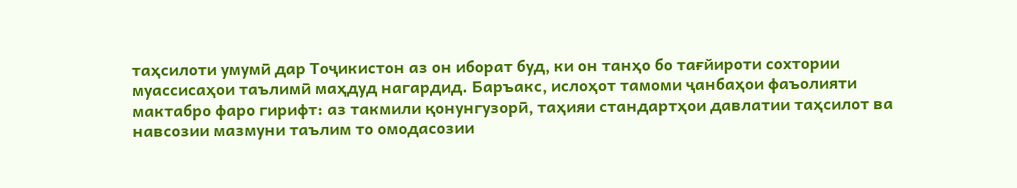таҳсилоти умумӣ дар Тоҷикистон аз он иборат буд, ки он танҳо бо тағйироти сохтории муассисаҳои таълимӣ маҳдуд нагардид. Баръакс, ислоҳот тамоми ҷанбаҳои фаъолияти мактабро фаро гирифт: аз такмили қонунгузорӣ, таҳияи стандартҳои давлатии таҳсилот ва навсозии мазмуни таълим то омодасозии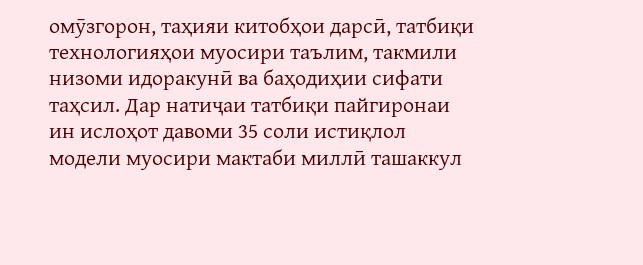омӯзгорон, таҳияи китобҳои дарсӣ, татбиқи технологияҳои муосири таълим, такмили низоми идоракунӣ ва баҳодиҳии сифати таҳсил. Дар натиҷаи татбиқи пайгиронаи ин ислоҳот давоми 35 соли истиқлол модели муосири мактаби миллӣ ташаккул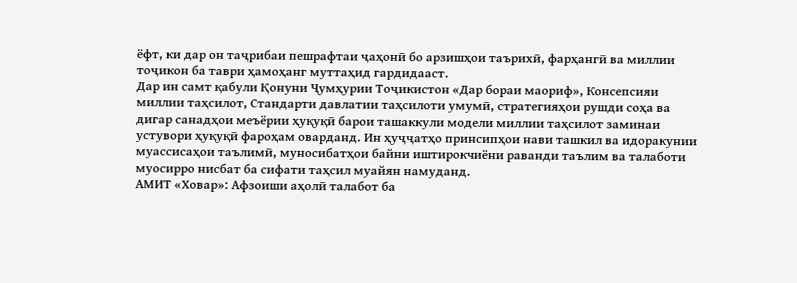ёфт, ки дар он таҷрибаи пешрафтаи ҷаҳонӣ бо арзишҳои таърихӣ, фарҳангӣ ва миллии тоҷикон ба таври ҳамоҳанг муттаҳид гардидааст.
Дар ин самт қабули Қонуни Ҷумҳурии Тоҷикистон «Дар бораи маориф», Консепсияи миллии таҳсилот, Стандарти давлатии таҳсилоти умумӣ, стратегияҳои рушди соҳа ва дигар санадҳои меъёрии ҳуқуқӣ барои ташаккули модели миллии таҳсилот заминаи устувори ҳуқуқӣ фароҳам оварданд. Ин ҳуҷҷатҳо принсипҳои нави ташкил ва идоракунии муассисаҳои таълимӣ, муносибатҳои байни иштирокчиёни раванди таълим ва талаботи муосирро нисбат ба сифати таҳсил муайян намуданд.
АМИТ «Ховар»: Афзоиши аҳолӣ талабот ба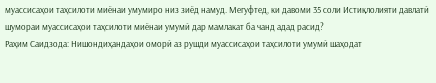муассисаҳои таҳсилоти миёнаи умумиро низ зиёд намуд. Мегуфтед, ки давоми 35 соли Истиқлолияти давлатӣ шумораи муассисаҳои таҳсилоти миёнаи умумӣ дар мамлакат ба чанд адад расид?
Раҳим Саидзода: Нишондиҳандаҳои оморӣ аз рушди муассисаҳои таҳсилоти умумӣ шаҳодат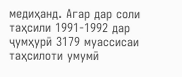медиҳанд. Агар дар соли таҳсили 1991-1992 дар ҷумҳурӣ 3179 муассисаи таҳсилоти умумӣ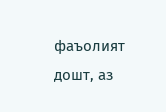фаъолият дошт, аз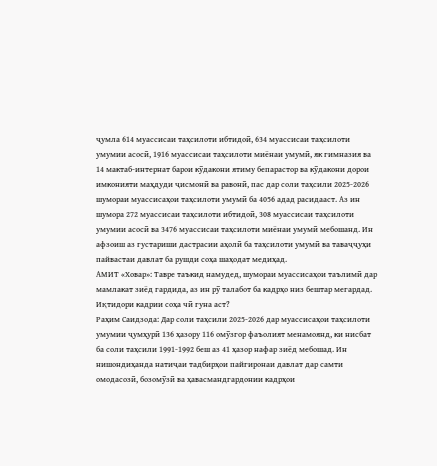ҷумла 614 муассисаи таҳсилоти ибтидоӣ, 634 муассисаи таҳсилоти умумии асосӣ, 1916 муассисаи таҳсилоти миёнаи умумӣ, як гимназия ва 14 мактаб-интернат барои кӯдакони ятиму бепарастор ва кӯдакони дорои имконияти маҳдуди ҷисмонӣ ва равонӣ, пас дар соли таҳсили 2025-2026 шумораи муассисаҳои таҳсилоти умумӣ ба 4056 адад расидааст. Аз ин шумора 272 муассисаи таҳсилоти ибтидоӣ, 308 муассисаи таҳсилоти умумии асосӣ ва 3476 муассисаи таҳсилоти миёнаи умумӣ мебошанд. Ин афзоиш аз густариши дастрасии аҳолӣ ба таҳсилоти умумӣ ва таваҷҷуҳи пайвастаи давлат ба рушди соҳа шаҳодат медиҳад.
АМИТ «Ховар»: Тавре таъкид намудед, шумораи муассисаҳои таълимӣ дар мамлакат зиёд гардида, аз ин рӯ талабот ба кадрҳо низ бештар мегардад. Иқтидори кадрии соҳа чӣ гуна аст?
Раҳим Саидзода: Дар соли таҳсили 2025-2026 дар муассисаҳои таҳсилоти умумии ҷумҳурӣ 136 ҳазору 116 омӯзгор фаъолият менамоянд, ки нисбат ба соли таҳсили 1991-1992 беш аз 41 ҳазор нафар зиёд мебошад. Ин нишондиҳанда натиҷаи тадбирҳои пайгиронаи давлат дар самти омодасозӣ, бозомӯзӣ ва ҳавасмандгардонии кадрҳои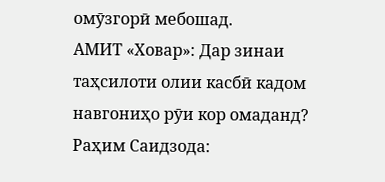омӯзгорӣ мебошад.
АМИТ «Ховар»: Дар зинаи таҳсилоти олии касбӣ кадом навгониҳо рӯи кор омаданд?
Раҳим Саидзода: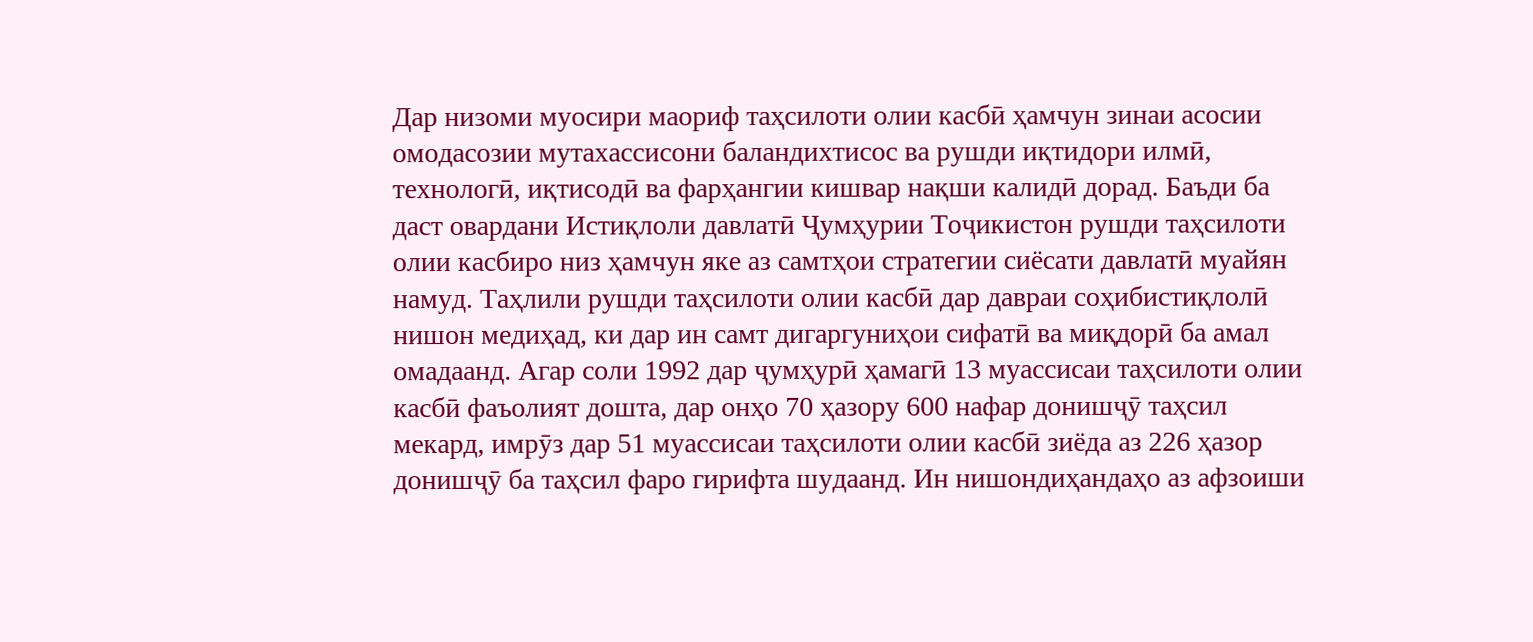Дар низоми муосири маориф таҳсилоти олии касбӣ ҳамчун зинаи асосии омодасозии мутахассисони баландихтисос ва рушди иқтидори илмӣ, технологӣ, иқтисодӣ ва фарҳангии кишвар нақши калидӣ дорад. Баъди ба даст овардани Истиқлоли давлатӣ Ҷумҳурии Тоҷикистон рушди таҳсилоти олии касбиро низ ҳамчун яке аз самтҳои стратегии сиёсати давлатӣ муайян намуд. Таҳлили рушди таҳсилоти олии касбӣ дар давраи соҳибистиқлолӣ нишон медиҳад, ки дар ин самт дигаргуниҳои сифатӣ ва миқдорӣ ба амал омадаанд. Агар соли 1992 дар ҷумҳурӣ ҳамагӣ 13 муассисаи таҳсилоти олии касбӣ фаъолият дошта, дар онҳо 70 ҳазору 600 нафар донишҷӯ таҳсил мекард, имрӯз дар 51 муассисаи таҳсилоти олии касбӣ зиёда аз 226 ҳазор донишҷӯ ба таҳсил фаро гирифта шудаанд. Ин нишондиҳандаҳо аз афзоиши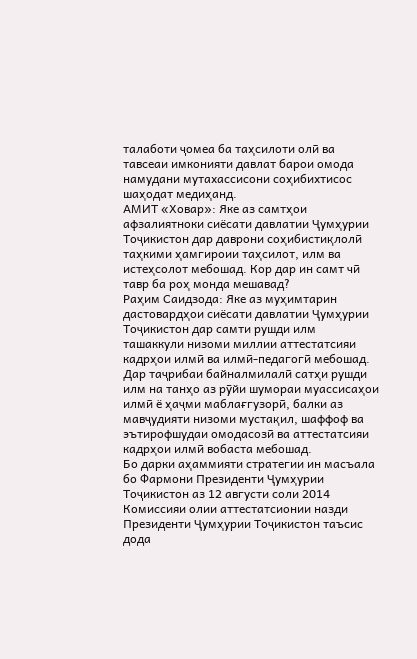талаботи ҷомеа ба таҳсилоти олӣ ва тавсеаи имконияти давлат барои омода намудани мутахассисони соҳибихтисос шаҳодат медиҳанд.
АМИТ «Ховар»: Яке аз самтҳои афзалиятноки сиёсати давлатии Ҷумҳурии Тоҷикистон дар даврони соҳибистиқлолӣ таҳкими ҳамгироии таҳсилот, илм ва истеҳсолот мебошад. Кор дар ин самт чӣ тавр ба роҳ монда мешавад?
Раҳим Саидзода: Яке аз муҳимтарин дастовардҳои сиёсати давлатии Ҷумҳурии Тоҷикистон дар самти рушди илм ташаккули низоми миллии аттестатсияи кадрҳои илмӣ ва илмӣ-педагогӣ мебошад. Дар таҷрибаи байналмилалӣ сатҳи рушди илм на танҳо аз рӯйи шумораи муассисаҳои илмӣ ё ҳаҷми маблағгузорӣ, балки аз мавҷудияти низоми мустақил, шаффоф ва эътирофшудаи омодасозӣ ва аттестатсияи кадрҳои илмӣ вобаста мебошад.
Бо дарки аҳаммияти стратегии ин масъала бо Фармони Президенти Ҷумҳурии Тоҷикистон аз 12 августи соли 2014 Комиссияи олии аттестатсионии назди Президенти Ҷумҳурии Тоҷикистон таъсис дода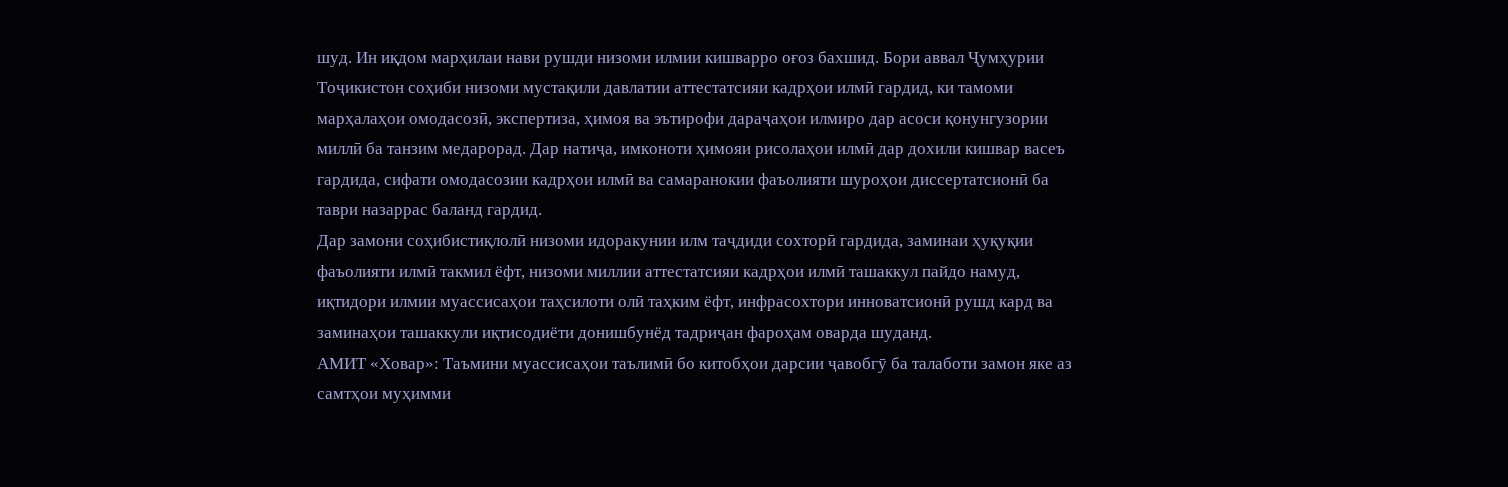шуд. Ин иқдом марҳилаи нави рушди низоми илмии кишварро оғоз бахшид. Бори аввал Ҷумҳурии Тоҷикистон соҳиби низоми мустақили давлатии аттестатсияи кадрҳои илмӣ гардид, ки тамоми марҳалаҳои омодасозӣ, экспертиза, ҳимоя ва эътирофи дараҷаҳои илмиро дар асоси қонунгузории миллӣ ба танзим медарорад. Дар натиҷа, имконоти ҳимояи рисолаҳои илмӣ дар дохили кишвар васеъ гардида, сифати омодасозии кадрҳои илмӣ ва самаранокии фаъолияти шуроҳои диссертатсионӣ ба таври назаррас баланд гардид.
Дар замони соҳибистиқлолӣ низоми идоракунии илм таҷдиди сохторӣ гардида, заминаи ҳуқуқии фаъолияти илмӣ такмил ёфт, низоми миллии аттестатсияи кадрҳои илмӣ ташаккул пайдо намуд, иқтидори илмии муассисаҳои таҳсилоти олӣ таҳким ёфт, инфрасохтори инноватсионӣ рушд кард ва заминаҳои ташаккули иқтисодиёти донишбунёд тадриҷан фароҳам оварда шуданд.
АМИТ «Ховар»: Таъмини муассисаҳои таълимӣ бо китобҳои дарсии ҷавобгӯ ба талаботи замон яке аз самтҳои муҳимми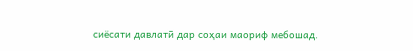сиёсати давлатӣ дар соҳаи маориф мебошад.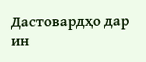Дастовардҳо дар ин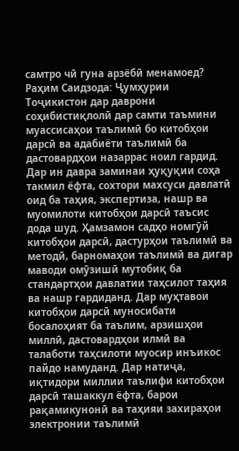самтро чӣ гуна арзёбӣ менамоед?
Раҳим Саидзода: Ҷумҳурии Тоҷикистон дар даврони соҳибистиқлолӣ дар самти таъмини муассисаҳои таълимӣ бо китобҳои дарсӣ ва адабиёти таълимӣ ба дастовардҳои назаррас ноил гардид. Дар ин давра заминаи ҳуқуқии соҳа такмил ёфта, сохтори махсуси давлатӣ оид ба таҳия, экспертиза, нашр ва муомилоти китобҳои дарсӣ таъсис дода шуд. Ҳамзамон садҳо номгӯй китобҳои дарсӣ, дастурҳои таълимӣ ва методӣ, барномаҳои таълимӣ ва дигар маводи омӯзишӣ мутобиқ ба стандартҳои давлатии таҳсилот таҳия ва нашр гардиданд. Дар муҳтавои китобҳои дарсӣ муносибати босалоҳият ба таълим, арзишҳои миллӣ, дастовардҳои илмӣ ва талаботи таҳсилоти муосир инъикос пайдо намуданд. Дар натиҷа, иқтидори миллии таълифи китобҳои дарсӣ ташаккул ёфта, барои рақамикунонӣ ва таҳияи захираҳои электронии таълимӣ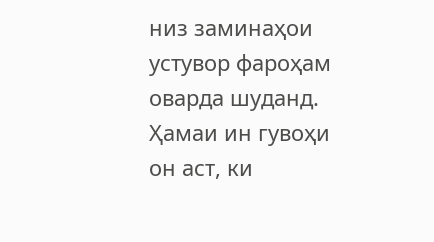низ заминаҳои устувор фароҳам оварда шуданд. Ҳамаи ин гувоҳи он аст, ки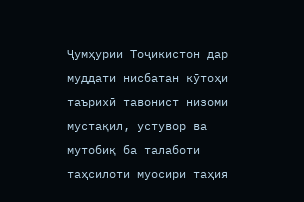Ҷумҳурии Тоҷикистон дар муддати нисбатан кӯтоҳи таърихӣ тавонист низоми мустақил, устувор ва мутобиқ ба талаботи таҳсилоти муосири таҳия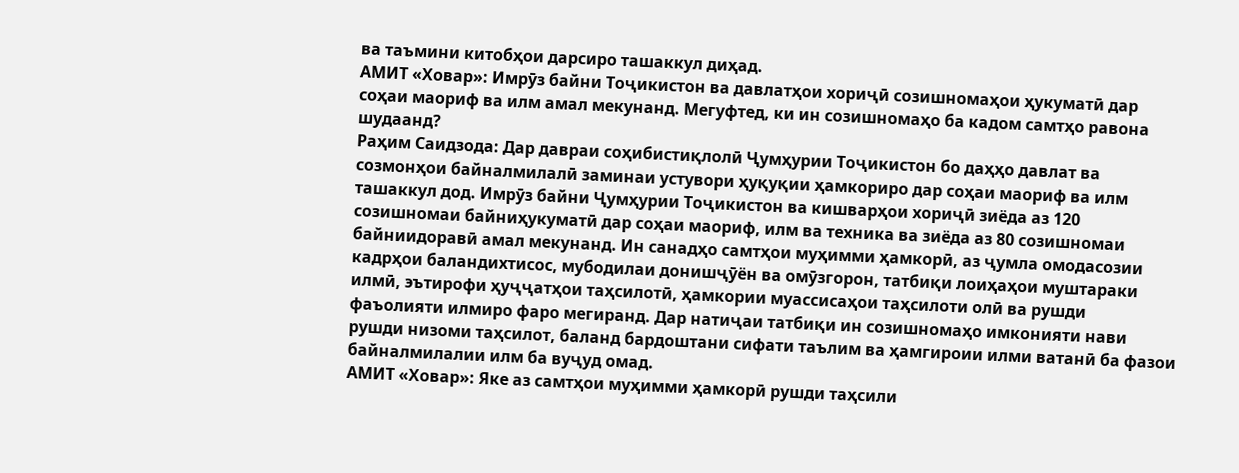ва таъмини китобҳои дарсиро ташаккул диҳад.
АМИТ «Ховар»: Имрӯз байни Тоҷикистон ва давлатҳои хориҷӣ созишномаҳои ҳукуматӣ дар соҳаи маориф ва илм амал мекунанд. Мегуфтед, ки ин созишномаҳо ба кадом самтҳо равона шудаанд?
Раҳим Саидзода: Дар давраи соҳибистиқлолӣ Ҷумҳурии Тоҷикистон бо даҳҳо давлат ва созмонҳои байналмилалӣ заминаи устувори ҳуқуқии ҳамкориро дар соҳаи маориф ва илм ташаккул дод. Имрӯз байни Ҷумҳурии Тоҷикистон ва кишварҳои хориҷӣ зиёда аз 120 созишномаи байниҳукуматӣ дар соҳаи маориф, илм ва техника ва зиёда аз 80 созишномаи байниидоравӣ амал мекунанд. Ин санадҳо самтҳои муҳимми ҳамкорӣ, аз ҷумла омодасозии кадрҳои баландихтисос, мубодилаи донишҷӯён ва омӯзгорон, татбиқи лоиҳаҳои муштараки илмӣ, эътирофи ҳуҷҷатҳои таҳсилотӣ, ҳамкории муассисаҳои таҳсилоти олӣ ва рушди фаъолияти илмиро фаро мегиранд. Дар натиҷаи татбиқи ин созишномаҳо имконияти нави рушди низоми таҳсилот, баланд бардоштани сифати таълим ва ҳамгироии илми ватанӣ ба фазои байналмилалии илм ба вуҷуд омад.
АМИТ «Ховар»: Яке аз самтҳои муҳимми ҳамкорӣ рушди таҳсили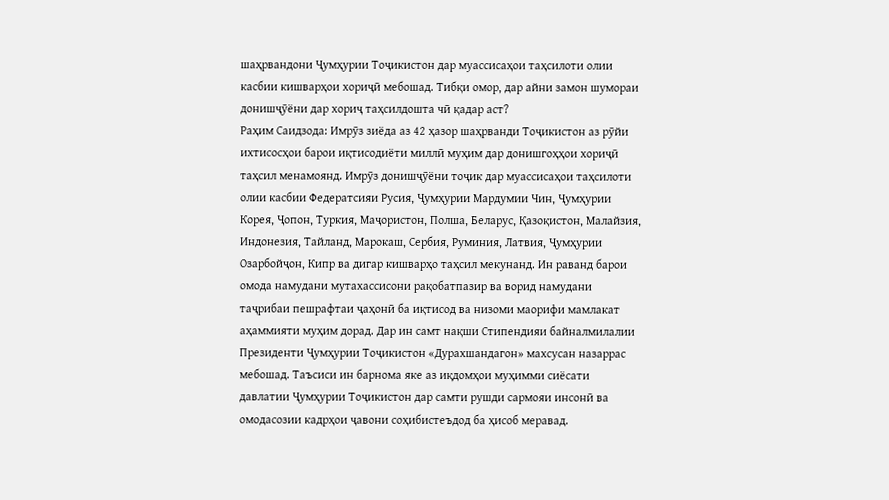шаҳрвандони Ҷумҳурии Тоҷикистон дар муассисаҳои таҳсилоти олии касбии кишварҳои хориҷӣ мебошад. Тибқи омор, дар айни замон шумораи донишҷӯёни дар хориҷ таҳсилдошта чӣ қадар аст?
Раҳим Саидзода: Имрӯз зиёда аз 42 ҳазор шаҳрванди Тоҷикистон аз рӯйи ихтисосҳои барои иқтисодиёти миллӣ муҳим дар донишгоҳҳои хориҷӣ таҳсил менамоянд. Имрӯз донишҷӯёни тоҷик дар муассисаҳои таҳсилоти олии касбии Федератсияи Русия, Ҷумҳурии Мардумии Чин, Ҷумҳурии Корея, Ҷопон, Туркия, Маҷористон, Полша, Беларус, Қазоқистон, Малайзия, Индонезия, Тайланд, Марокаш, Сербия, Руминия, Латвия, Ҷумҳурии Озарбойҷон, Кипр ва дигар кишварҳо таҳсил мекунанд. Ин раванд барои омода намудани мутахассисони рақобатпазир ва ворид намудани таҷрибаи пешрафтаи ҷаҳонӣ ба иқтисод ва низоми маорифи мамлакат аҳаммияти муҳим дорад. Дар ин самт нақши Стипендияи байналмилалии Президенти Ҷумҳурии Тоҷикистон «Дурахшандагон» махсусан назаррас мебошад. Таъсиси ин барнома яке аз иқдомҳои муҳимми сиёсати давлатии Ҷумҳурии Тоҷикистон дар самти рушди сармояи инсонӣ ва омодасозии кадрҳои ҷавони соҳибистеъдод ба ҳисоб меравад.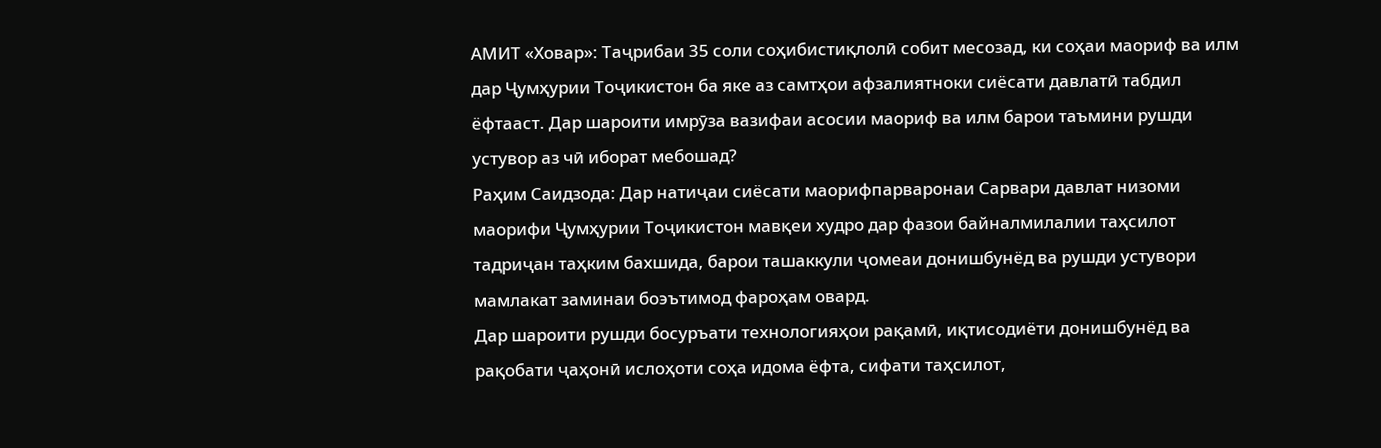АМИТ «Ховар»: Таҷрибаи 35 соли соҳибистиқлолӣ собит месозад, ки соҳаи маориф ва илм дар Ҷумҳурии Тоҷикистон ба яке аз самтҳои афзалиятноки сиёсати давлатӣ табдил ёфтааст. Дар шароити имрӯза вазифаи асосии маориф ва илм барои таъмини рушди устувор аз чӣ иборат мебошад?
Раҳим Саидзода: Дар натиҷаи сиёсати маорифпарваронаи Сарвари давлат низоми маорифи Ҷумҳурии Тоҷикистон мавқеи худро дар фазои байналмилалии таҳсилот тадриҷан таҳким бахшида, барои ташаккули ҷомеаи донишбунёд ва рушди устувори мамлакат заминаи боэътимод фароҳам овард.
Дар шароити рушди босуръати технологияҳои рақамӣ, иқтисодиёти донишбунёд ва рақобати ҷаҳонӣ ислоҳоти соҳа идома ёфта, сифати таҳсилот,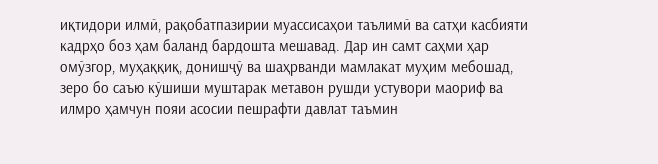иқтидори илмӣ, рақобатпазирии муассисаҳои таълимӣ ва сатҳи касбияти кадрҳо боз ҳам баланд бардошта мешавад. Дар ин самт саҳми ҳар омӯзгор, муҳаққиқ, донишҷӯ ва шаҳрванди мамлакат муҳим мебошад, зеро бо саъю кӯшиши муштарак метавон рушди устувори маориф ва илмро ҳамчун пояи асосии пешрафти давлат таъмин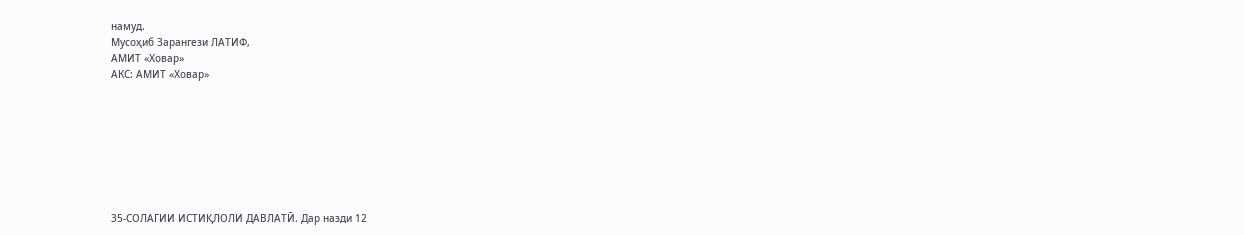намуд.
Мусоҳиб Зарангези ЛАТИФ,
АМИТ «Ховар»
АКС: АМИТ «Ховар»








35-СОЛАГИИ ИСТИҚЛОЛИ ДАВЛАТӢ. Дар назди 12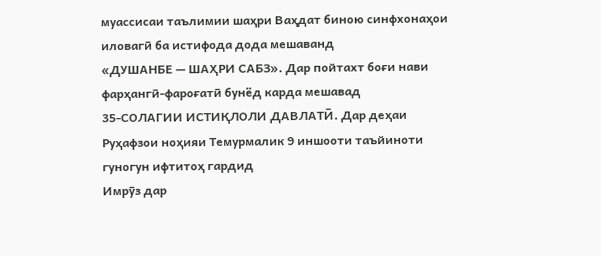муассисаи таълимии шаҳри Ваҳдат биною синфхонаҳои иловагӣ ба истифода дода мешаванд
«ДУШАНБЕ — ШАҲРИ САБЗ». Дар пойтахт боғи нави фарҳангӣ-фароғатӣ бунёд карда мешавад
35-СОЛАГИИ ИСТИҚЛОЛИ ДАВЛАТӢ. Дар деҳаи Руҳафзои ноҳияи Темурмалик 9 иншооти таъйиноти гуногун ифтитоҳ гардид
Имрӯз дар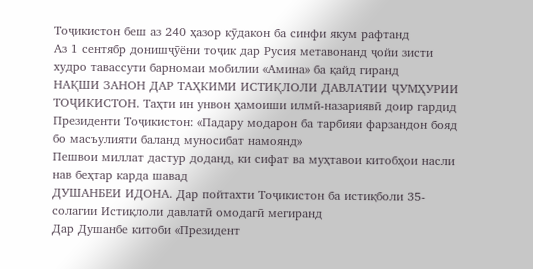Тоҷикистон беш аз 240 ҳазор кӯдакон ба синфи якум рафтанд
Аз 1 сентябр донишҷӯёни тоҷик дар Русия метавонанд ҷойи зисти худро тавассути барномаи мобилии «Амина» ба қайд гиранд
НАҚШИ ЗАНОН ДАР ТАҲКИМИ ИСТИҚЛОЛИ ДАВЛАТИИ ҶУМҲУРИИ ТОҶИКИСТОН. Таҳти ин унвон ҳамоиши илмӣ-назариявӣ доир гардид
Президенти Тоҷикистон: «Падару модарон ба тарбияи фарзандон бояд бо масъулияти баланд муносибат намоянд»
Пешвои миллат дастур доданд, ки сифат ва муҳтавои китобҳои насли нав беҳтар карда шавад
ДУШАНБЕИ ИДОНА. Дар пойтахти Тоҷикистон ба истиқболи 35-солагии Истиқлоли давлатӣ омодагӣ мегиранд
Дар Душанбе китоби «Президент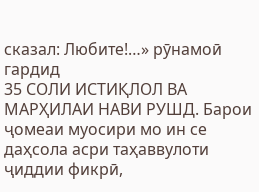сказал: Любите!…» рӯнамоӣ гардид
35 СОЛИ ИСТИҚЛОЛ ВА МАРҲИЛАИ НАВИ РУШД. Барои ҷомеаи муосири мо ин се даҳсола асри таҳаввулоти ҷиддии фикрӣ,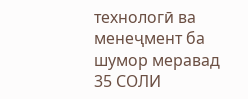технологӣ ва менеҷмент ба шумор меравад
35 СОЛИ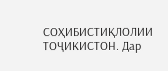СОҲИБИСТИҚЛОЛИИ ТОҶИКИСТОН. Дар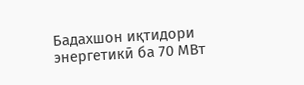Бадахшон иқтидори энергетикӣ ба 70 МВт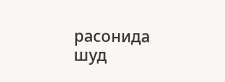расонида шуд